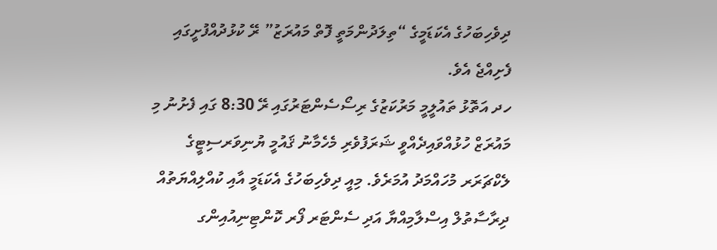ދިވެހިބަހުގެ އެކަޑަމީގެ “ތިލަދުންމަތީ ފޮތް މައުރަޒު” ރޭ ކުޅުދުއްފުށީގައި ފެށިއްޖެ އެވެ.
ހދ އަތޮޅު ތައުލީމީ މަރުކަޒުގެ ރިސޯސެންޓަރުގައި ރޭ 8:30 ގައި ފެށުނު މި މައުރަޒް ހުޅުއްވައިދެއްވީ ޝަރަފުވެރި މެހެމާނު ޤައުމީ ޔުނިވަރސިޓީގެ ލެކްޗަރަރ މުހައްމަދު އުމަރެވެ. މިއީ ދިވެހިބަހުގެ އެކަޑަމީ އާއި ކުއްލިއްޔަތުއް ދިރާސާތުލް އިސްލާމިއްޔާ އަދި ސެންޓަރ ފޯރ ކޮންޓިނިއުއިންގ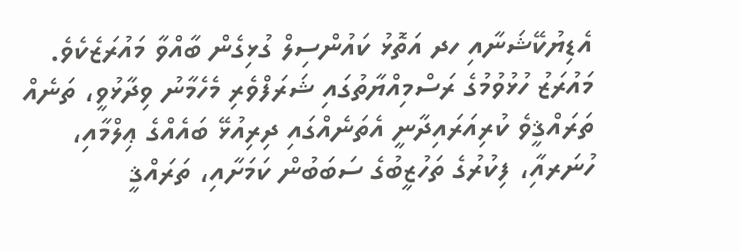އެޑިޔުކޭޝަނާއި ހދ އަތޮޅު ކައުންސިލް ގުޅިގެން ބާއްވާ މައުރަޒެކެވެ.
މައުރަޒު ހުޅުވުމުގެ ރަސްމިއްޔާތުގައި ޝަރަފްވެރި މެހެމާނު ވިދާޅުވީ، ތަނެއް ތަރައްޤީވެ ކުރިއަރައިދާނީ އެތަނެއްގައި ދިރިއުޅޭ ބައެއްގެ ޢިލްމާއި، ހުނަރއިާ، ފިކުރުގެ ތަހުޒީބުގެ ސަބަބުން ކަމަށާއި، ތަރައްޤީ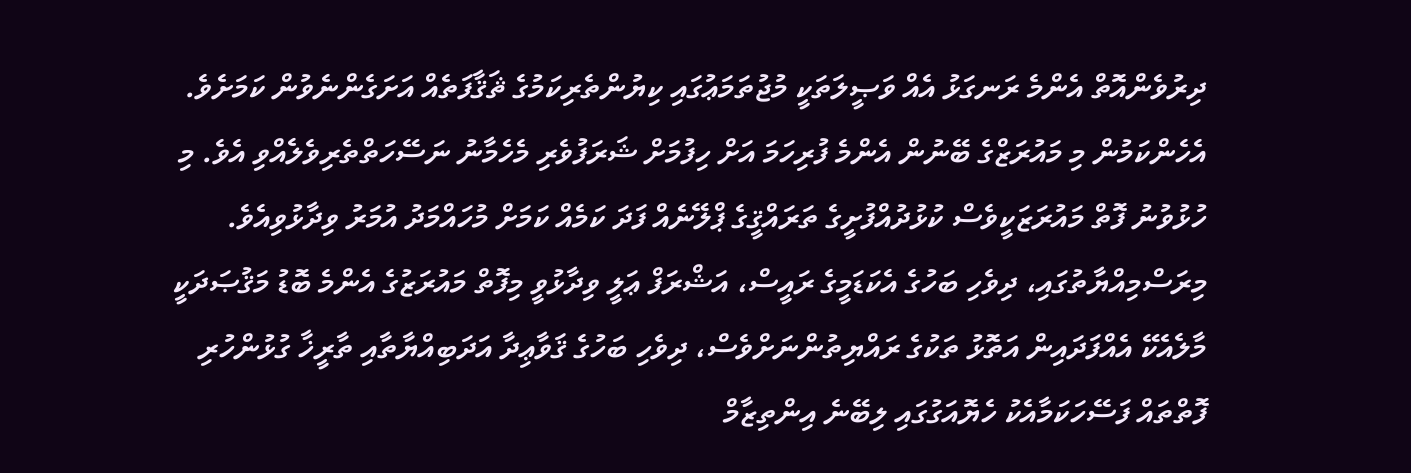ދިރުވެންއޮތް އެންމެ ރަނގަޅު އެއް ވަޞީލަތަކީ މުޖުތަމަޢުގައި ކިޔުންތެރިކަމުގެ ޘަޤާފަތެއް އަށަގެންނެވުން ކަމަށެވެ. އެހެންކަމުން މި މައުރަޒްގެ ބޭނުން އެންމެ ފުރިހަމަ އަށް ހިފުމަށް ޝަރަފުވެރި މެހެމާނު ނަސޭހަތްތެރިވެލެއްވި އެވެ. މި ހުޅުވުނު ފޮތް މައުރަޒަކީވެސް ކުޅުދުއްފުށީގެ ތަރައްޤީގެ ޕްލޭނެއް ފަދަ ކަމެއް ކަމަށް މުހައްމަދު އުމަރު ވިދާޅުވިއެވެ.
މިރަސްމިއްޔާތުގައި، ދިވެހި ބަހުގެ އެކަޑަމީގެ ރައީސް، އަޝްރަފް ޢަލީ ވިދާޅުވީ މިފޮތް މައުރަޒުގެ އެންމެ ބޮޑު މަޤުޞަދަކީ މާލެއެކޭ އެއްފަދައިން އަތޮޅު ތަކުގެ ރައްޔިތުންނަށްވެސް، ދިވެހި ބަހުގެ ޤަވާޢިދާ އަދަބިއްޔާތާއި ތާރީޚާ ގުޅުންހުރި ފޮތްތައް ފަސޭހަކަމާއެކު ހެޔޮއަގުގައި ލިބޭނެ އިންތިޒާމް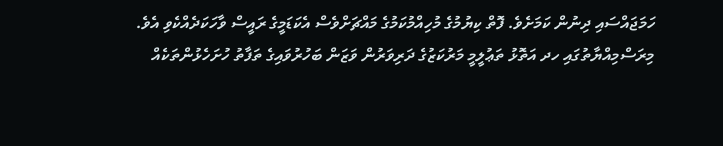ހަމަޖައްސައި ދިނުން ކަމަށެވެ. ފޮތް ކިޔުމުގެ މުހިއްމުކަމުގެ މައްޗަށްވެސް އެކަޑަމީގެ ރައީސް ވާހަކަދެއްކެވި އެވެ.
މިރަސްމިއްޔާތުގައި ހދ އަތޮޅު ތަޢުލީމީ މަރުކަޒުގެ ދަރިވަރުން ވަޒަން ބަހުރުވައިގެ ތަފާތު ހުށަހެޅުންތަކެއް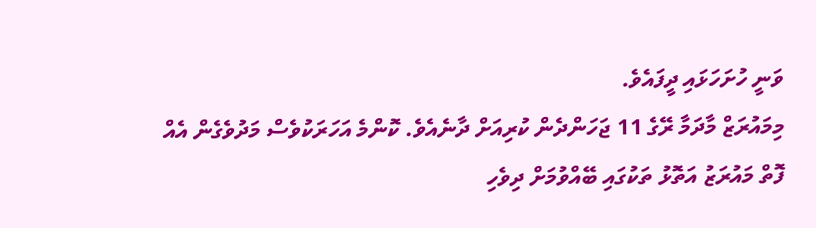ވަނީ ހުށަހަޅައި ދީފައެވެ.
މިމައުރަޒް މާދަމާ ރޭގެ 11 ޖަހަންދެން ކުރިއަށް ދާނެއެވެ. ކޮންމެ އަހަރަކުވެސް މަދުވެގެން އެއް ފޮތް މައުރަޒު އަތޮޅު ތަކުގައި ބޭއްވުމަށް ދިވެހި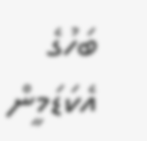ބަހުގެ އެކަޑަމީން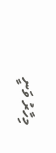މިހާރު ވަނީ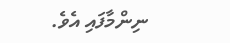ނިންމާފައި އެވެ.